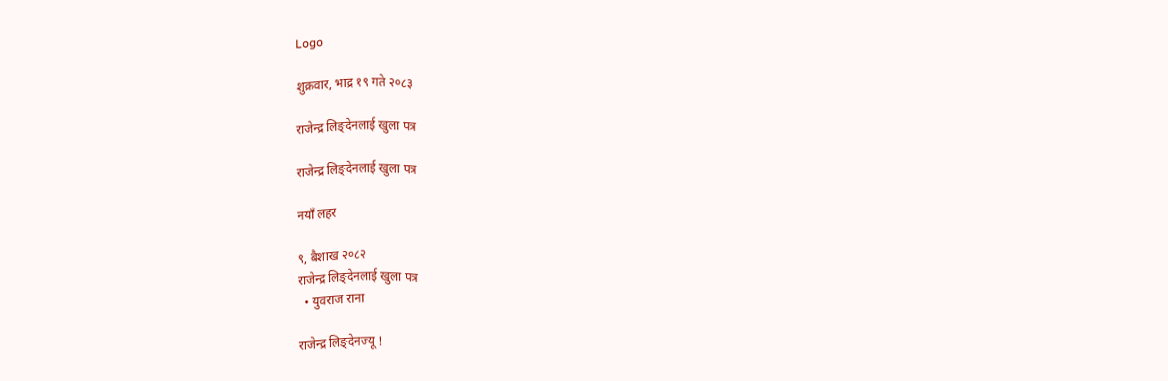Logo

शुक्रवार, भाद्र १९ गते २०८३

राजेन्द्र लिङ्देनलाई खुला पत्र

राजेन्द्र लिङ्देनलाई खुला पत्र

नयाँ लहर

९, बैशाख २०८२
राजेन्द्र लिङ्देनलाई खुला पत्र
  • युवराज राना

राजेन्द्र लिङ्देनज्यू !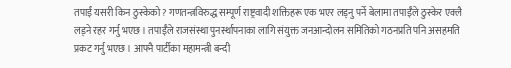तपाईं यसरी किन ठुस्केको ? गणतन्त्रविरुद्ध सम्पूर्ण राष्ट्रवादी शक्तिहरू एक भएर लड्नु पर्ने बेलामा तपाईँले ठुस्केर एक्लै लड्ने रहर गर्नु भएछ । तपाईँले राजसंस्था पुनर्स्थापनाका लागि संयुक्त जनआन्दोलन समितिको गठनप्रति पनि असहमति प्रकट गर्नु भएछ । आफ्नै पार्टीका महामन्त्री बन्दी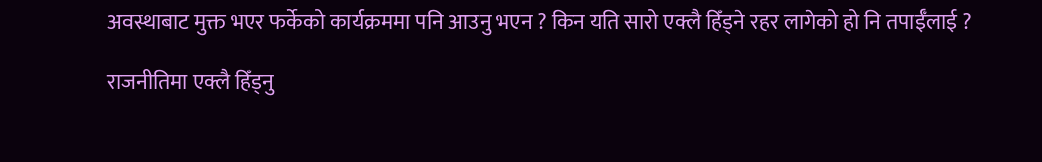अवस्थाबाट मुक्त भएर फर्केको कार्यक्रममा पनि आउनु भएन ? किन यति सारो एक्लै हिँड्ने रहर लागेको हो नि तपाईँलाई ?

राजनीतिमा एक्लै हिँड्नु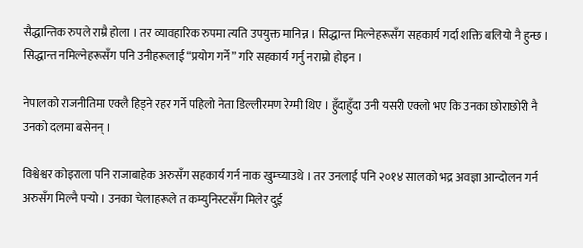सैद्धान्तिक रुपले राम्रै होला । तर व्यावहारिक रुपमा त्यति उपयुक्त मानिन्न । सिद्धान्त मिल्नेहरूसँग सहकार्य गर्दा शक्ति बलियो नै हुन्छ । सिद्धान्त नमिल्नेहरूसँग पनि उनीहरूलाई “प्रयोग गर्ने” गरि सहकार्य गर्नु नराम्रो होइन ।

नेपालको राजनीतिमा एक्लै हिड्ने रहर गर्ने पहिलो नेता डिल्लीरमण रेग्मी थिए । हुँदाहुँदा उनी यसरी एक्लो भए कि उनका छोराछोरी नै उनको दलमा बसेनन् ।

विश्वेश्वर कोइराला पनि राजाबाहेक अरुसँग सहकार्य गर्न नाक खुम्च्याउथे । तर उनलाई पनि २०१४ सालको भद्र अवज्ञा आन्दोलन गर्न अरुसँग मिल्नै पर्‍यो । उनका चेलाहरूले त कम्युनिस्टसँग मिलेर दुई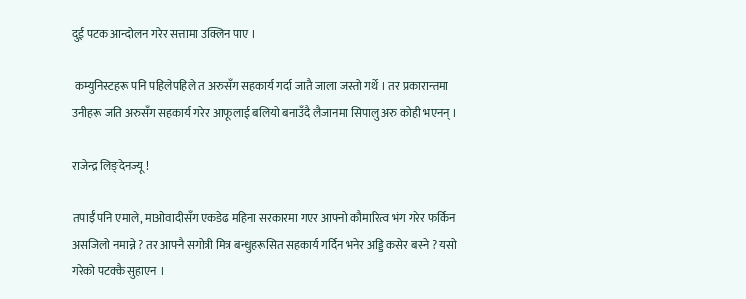दुई पटक आन्दोलन गरेर सत्तामा उक्लिन पाए ।

 कम्युनिस्टहरू पनि पहिलेपहिले त अरुसँग सहकार्य गर्दा जातै जाला जस्तो गर्थे । तर प्रकारान्तमा उनीहरू जति अरुसँग सहकार्य गरेर आफूलाई बलियो बनाउँदै लैजानमा सिपालु अरु कोही भएनन् ।

राजेन्द्र लिङ्देनज्यू !

तपाईँ पनि एमाले, माओवादीसँग एकडेढ महिना सरकारमा गएर आफ्नो कौमारित्व भंग गरेर फर्किन असजिलो नमान्ने ? तर आफ्नै सगोत्री मित्र बन्धुहरूसित सहकार्य गर्दिन भनेर अड्डि कसेर बस्ने ? यसो गरेको पटक्कै सुहाएन ।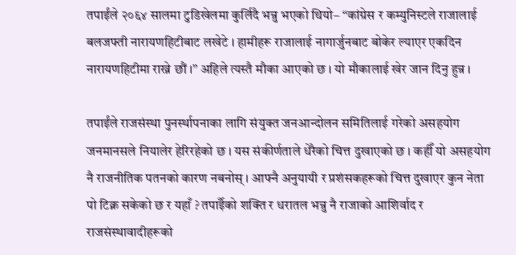तपाईंले २०६४ सालमा टुडिखेलमा कुर्लिदै भन्नु भएको थियो– “कांग्रेस र कम्युनिस्टले राजालाई बलजफ्ती नारायणहिटीबाट लखेटे । हामीहरू राजालाई नागार्जुनबाट बोकेर ल्याएर एकदिन नारायणहिटीमा राख्ने छौं ।” अहिले त्यस्तै मौका आएको छ । यो मौकालाई खेर जान दिनु हुन्न ।

तपाईंले राजसंस्था पुनर्स्थापनाका लागि संयुक्त जनआन्दोलन समितिलाई गरेको असहयोग जनमानसले नियालेर हेरिरहेको छ । यस संकीर्णताले धेरैको चित्त दुखाएको छ । कहीँ यो असहयोग नै राजनीतिक पतनको कारण नबनोस् । आफ्नै अनुयायी र प्रशंसकहरूको चित्त दुखाएर कुन नेता पो टिक्न सकेको छ र यहाँ ? तपाईँको शक्ति र धरातल भन्नु नै राजाको आशिर्वाद र राजसंस्थावादीहरूको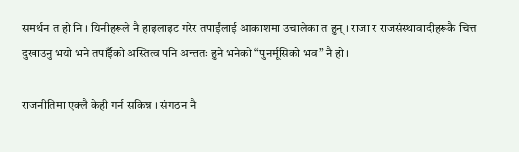समर्थन त हो नि । यिनीहरूले नै हाइलाइट गरेर तपाईंलाई आकाशमा उचालेका त हुन् । राजा र राजसंस्थावादीहरूकै चित्त दुखाउनु भयो भने तपाईँको अस्तित्व पनि अन्ततः हुने भनेको “पुनर्मूसिको भव” नै हो ।

राजनीतिमा एक्लै केही गर्न सकिन्न । संगठन नै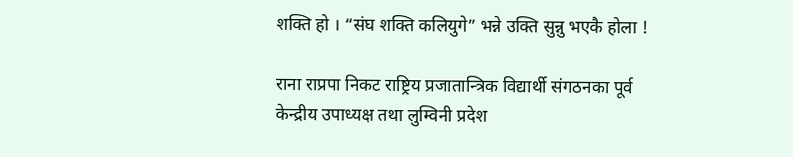शक्ति हो । “संघ शक्ति कलियुगे” भन्ने उक्ति सुन्नु भएकै होला !

राना राप्रपा निकट राष्ट्रिय प्रजातान्त्रिक विद्यार्थी संगठनका पूर्व केन्द्रीय उपाध्यक्ष तथा लुम्विनी प्रदेश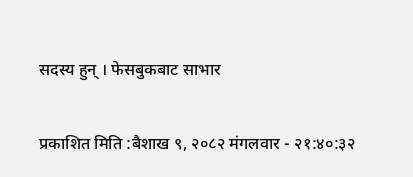सदस्य हुन्‌ । फेसबुकबाट साभार

प्रकाशित मिति :बैशाख ९, २०८२ मंगलवार - २१:४०:३२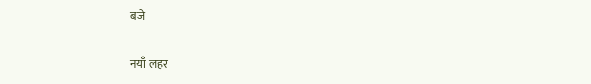बजे

नयाँ लहर